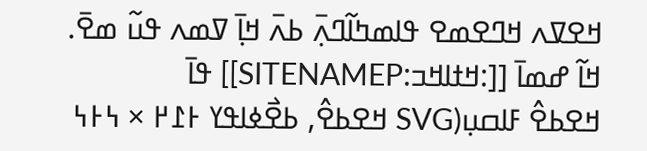ߞߐߜߍ ߞߣߐߘߐ ߟߊߘߤߊ߬ߣߍ߲߫ ߕߍ߫ ߞߊ߲߫ ߜߘߍ ߟߎ߬ ߘߐ߫.
ߞߊ߬ ߝߘߊ߫ [[:ߞߙߊߞߏ:SITENAMEP]] ߟߊ߫
ߞߐߕߐ߮ ߓߊߛߎ߲(SVG ߞߐߕߐ߮, ߕߐ߯ߦߊߟߌ ߅߁߂ × ߆߅߆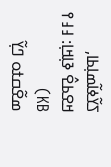ߖߌ߬ߦߊ߬ߘߊ߲ߕߊ, ߞߐߕߐ߮ ߢߊ߲ߞߊ߲: ߃߃߉ KB)
ߘߐ߬ߛߙߋ ߣߌ߲߬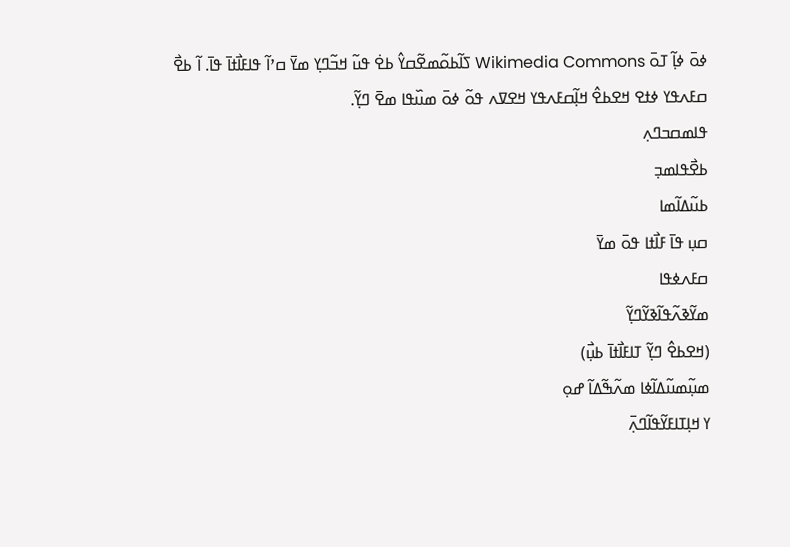ߦߋ߫ ߦߊ߲߬ ߠߋ߫ Wikimedia Commons ߖߊ߬ߕߋ߬ߘߐ߬ߛߌ߮ ߕߐ߭ ߟߎ߬ ߞߏ߬ߣߌ߲ ߘߌ߫ ߛߴߊ߬ ߟߊߓߊ߯ߙߊ߫ ߟߊ߫. ߊ߬ ߕߐ߯ ߛߓߍߟߌ ߦߙߐ ߞߐߕߐ߮ ߞߊ߲߬ߛߓߍߟߌ ߞߐߜߍ ߟߋ߬ ߦߋ߫ ߘߎ߰ߟߊ ߘߐ߫ ߣߌ߲߬.
ߟߊߘߛߏߣߍ߲
ߕߐ߯ߟߊߘߏ߲
ߕߎ߬ߡߊ߬ߘߊ
ߛߎ߲ ߟߊ߫ ߓߊ߯ߙߊ ߟߋ߫ ߘߌ߫
ߛߓߍߦߟߊ
ߘߌ߬ߢߍ߬ߟߊ߬ߢߌ߬ߣߌ߲߬
(ߞߐߕߐ߮ ߣߌ߲߬ ߠߊߓߊ߯ߙߊ߫ ߕߎ߲߯)
ߘߎ߲߬ߘߎ߬ߡߊ߬ߦߊ ߘߍ߬ߒ߬ߡߊ߬ ߝߋ߲
ߌ ߞߊ߲ߠߊߓߌ߬ߟߊ߬ߣߍ߲߫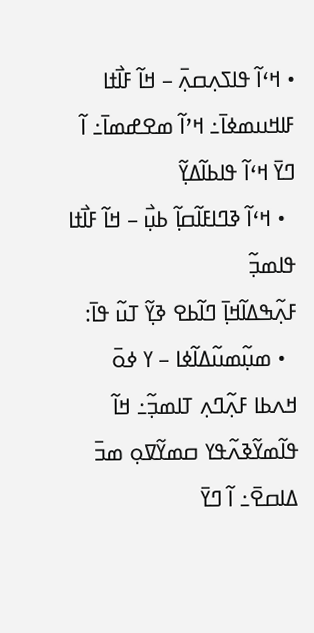• ߞߵߊ߬ ߟߊߖߍ߲ߛߍ߲߫ – ߞߊ߬ ߓߊ߯ߙߊ ߓߊߞߎߘߦߊ߫߸ ߞߴߊ߬ ߘߐߝߘߊ߫߸ ߊ߬ ߣߌ߫ ߞߵߊ߬ ߟߊߕߊ߬ߡߌ߲߬
  • ߞߵߊ߬ ߢߣߊߓߊ߬ߛߊ߲߬ ߕߎ߲߯ – ߞߊ߬ ߓߊ߯ߙߊ ߟߊߘߏ߲߬
ߓߍ߲߬ߒߡߊ߬ߞߊ߲߫ ߣߊ߬ߕߐ ߢߌ߲߬ ߠߎ߬ ߟߊ߫:
  • ߘߎ߲߬ߘߎ߬ߡߊ߬ߦߊ – ߌ ߦߋ߫ ߞߍߕߊ ߓߍ߲߬ߣߍ߲ ߠߊߘߏ߲߬߸ ߞߊ߬ ߟߊ߬ߘߌ߬ߢߍ߬ߟߌ ߛߘߌ߬ߜߋ߲ ߘߏ߫ ߡߊߛߐ߫߸ ߊ߬ ߣߌ߫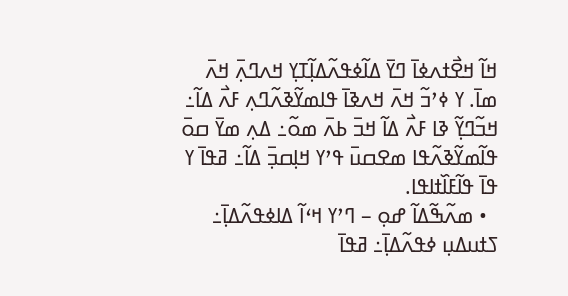ߞߊ߬ ߞߐ߯ߙߍߦߊ߫ ߣߌ߫ ߡߊ߬ߦߟߍ߬ߡߊ߲߬ߠߌ߲ ߞߍߣߍ߲߫ ߞߍ߫ ߘߊ߫. ߌ ߦߴߏ߬ ߞߍ߫ ߞߍߢߊ߫ ߟߊߘߌ߬ߢߍ߬ߣߍ߲ ߓߍ߯ ߡߊ߬߸ ߞߏ߬ߣߌ߲߬ ߢߊ ߓߍ߯ ߡߊ߬ ߞߏ߫ ߕߍ߫ ߘߋ߬߸ ߡߍ߲ ߘߌ߫ ߛߋ߫ ߟߊ߬ߘߌ߬ߢߍ߬ߟߊ ߘߐߛߎ߫ ߟߴߌ ߞߊ߲ߛߏ߲߫ ߡߊ߬߸ ߥߟߊ߫ ߌ ߟߊ߫ ߟߊ߬ߓߊ߰ߙߊߟߊ.
  • ߘߍ߬ߒ߬ߡߊ߬ ߝߋ߲ – ߣߴߌ ߞߵߊ߬ ߡߊߦߟߍ߬ߡߊ߲߫߸ ߖߙߎߡߎ߲ ߦߟߍ߬ߡߊ߲߫߸ ߥߟߊ߫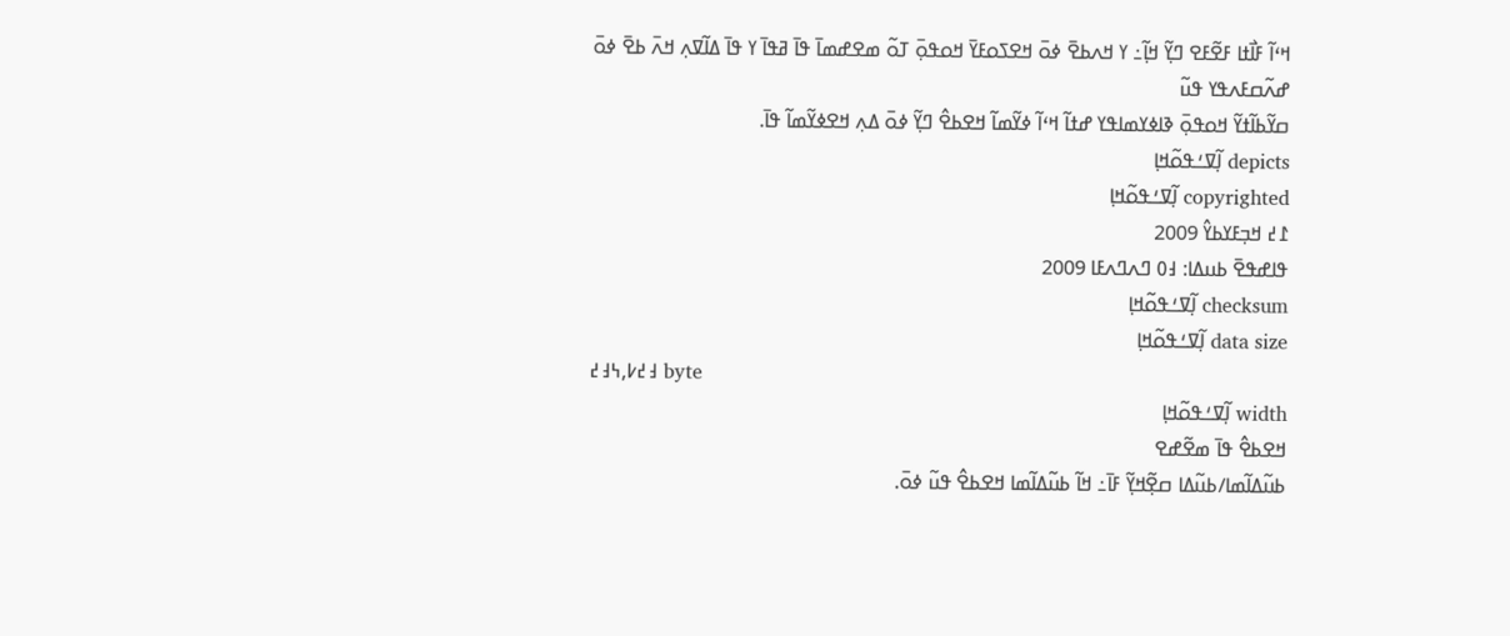ߞߵߊ߬ ߓߊ߯ߙߊ ߓߐ߬ߓߐ ߣߌ߲߬ ߞߊ߲߬߸ ߌ ߞߍߕߐ߫ ߦߋ߫ ߞߐߖߋߓߌ߫ ߞߋߟߋ߲߫ ߠߋ߬ ߘߐߝߘߊ߫ ߟߊ߫ ߥߟߊ߫ ߌ ߟߊ߫ ߡߊ߬ߜߍ߲ ߞߍ߫ ߕߐ߫ ߦߋ߫
ߝߍ߬ߛߓߍߟߌ ߟߎ߬
ߛߌ߬ߕߊ߬ߙߌ߬ ߞߋߟߋ߲߫ ߢߊߦߌߘߊߟߌ ߝߙߊ߬ ߞߵߊ߬ ߦߌ߬ߘߊ߬ ߞߐߕߐ߮ ߣߌ߲߬ ߦߋ߫ ߡߍ߲ ߞߐߦߌ߬ߘߊ߬ ߟߊ߫.
depicts ߊ߲߬ߜߑߟߋ߬ߞߊ߲
copyrighted ߊ߲߬ߜߑߟߋ߬ߞߊ߲
߁߄ ߞߏ߲ߓߌߕߌ߮ 2009
ߟߊߝߟߐ߫ ߕߎߡߊ: ߃߀ ߣߍߣߍߓߊ 2009
checksum ߊ߲߬ߜߑߟߋ߬ߞߊ߲
data size ߊ߲߬ߜߑߟߋ߬ߞߊ߲
߃߄߇,߆߃߄ byte
width ߊ߲߬ߜߑߟߋ߬ߞߊ߲
ߞߐߕߐ߮ ߟߊ߫ ߘߐ߬ߝߐ
ߕߎ߬ߡߊ߬ߘߊ/ߕߎ߬ߡߊ ߛߐ߲߬ߞߌ߲߬ ߓߊ߫߸ ߞߊ߬ ߕߎ߬ߡߊ߬ߘߊ ߞߐߕߐ߮ ߟߎ߬ ߦߋ߫.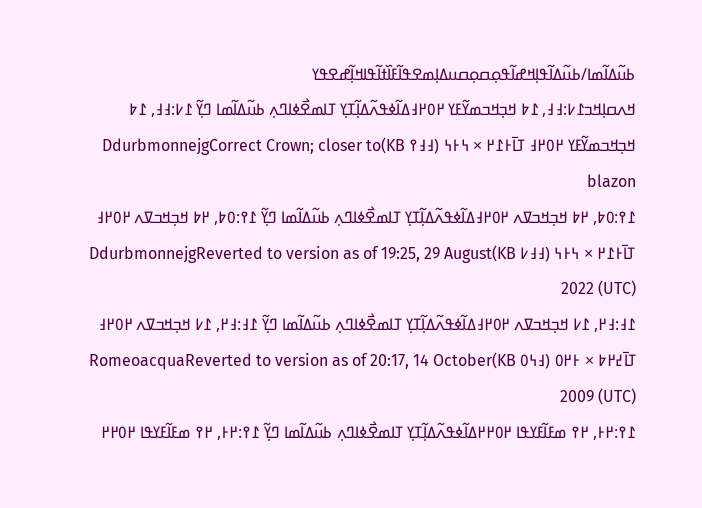ߕߎ߬ߡߊ߬ߘߊ/ߕߎ߬ߡߊ߬ߟߊ߲ߞߝߊ߬ߟߋ߲ߛߋ߲ߛߎߡߊ߲ߘߐߟߊ߬ߓߊ߰ߙߊ߬ߟߊߞߊ߲߬ߝߐߟߌ
ߞߍߛߊ߲ߞߏ߁߇:߃߃, ߁߈ ߞߏ߲ߞߏߘߌ߬ߓߌ ߂߀߂߃ߡߊ߬ߦߟߍ߬ߡߊ߲߬ߠߌ߲ ߠߊߘߐ߯ߦߊߣߍ߲ ߕߎ߬ߡߊ߬ߘߊ ߣߌ߲߬ ߁߇:߃߃, ߁߈ ߞߏ߲ߞߏߘߌ߬ߓߌ ߂߀߂߃ ߠߊ߫߅߁߂ × ߆߅߆ (߃߃߉ KB)DdurbmonnejgCorrect Crown; closer to blazon
߁߉:߀߈, ߂߈ ߞߏ߲ߞߏߜߍ ߂߀߂߃ߡߊ߬ߦߟߍ߬ߡߊ߲߬ߠߌ߲ ߠߊߘߐ߯ߦߊߣߍ߲ ߕߎ߬ߡߊ߬ߘߊ ߣߌ߲߬ ߁߉:߀߈, ߂߈ ߞߏ߲ߞߏߜߍ ߂߀߂߃ ߠߊ߫߅߁߂ × ߆߅߆ (߃߃߇ KB)DdurbmonnejgReverted to version as of 19:25, 29 August 2022 (UTC)
߁߃:߃߂, ߁߇ ߞߏ߲ߞߏߜߍ ߂߀߂߃ߡߊ߬ߦߟߍ߬ߡߊ߲߬ߠߌ߲ ߠߊߘߐ߯ߦߊߣߍ߲ ߕߎ߬ߡߊ߬ߘߊ ߣߌ߲߬ ߁߃:߃߂, ߁߇ ߞߏ߲ߞߏߜߍ ߂߀߂߃ ߠߊ߫߄߂߈ × ߅߂߀ (߃߆߀ KB)RomeoacquaReverted to version as of 20:17, 14 October 2009 (UTC)
߁߉:߂߅, ߂߉ ߘߓߊ߬ߓߌߟߊ ߂߀߂߂ߡߊ߬ߦߟߍ߬ߡߊ߲߬ߠߌ߲ ߠߊߘߐ߯ߦߊߣߍ߲ ߕߎ߬ߡߊ߬ߘߊ ߣߌ߲߬ ߁߉:߂߅, ߂߉ ߘߓߊ߬ߓߌߟߊ ߂߀߂߂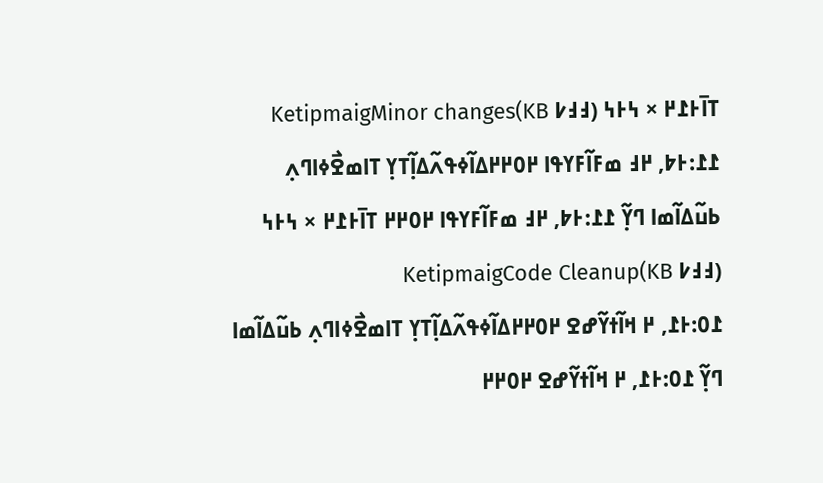ߠߊ߫߅߁߂ × ߆߅߆ (߃߃߇ KB)KetipmaigMinor changes
߁߁:߅߈, ߂߃ ߘߓߊ߬ߓߌߟߊ ߂߀߂߂ߡߊ߬ߦߟߍ߬ߡߊ߲߬ߠߌ߲ ߠߊߘߐ߯ߦߊߣߍ߲ ߕߎ߬ߡߊ߬ߘߊ ߣߌ߲߬ ߁߁:߅߈, ߂߃ ߘߓߊ߬ߓߌߟߊ ߂߀߂߂ ߠߊ߫߅߁߂ × ߆߅߆ (߃߃߇ KB)KetipmaigCode Cleanup
߁߀:߅߁, ߂ ߞߊ߬ߙߌ߬ߝߐ ߂߀߂߂ߡߊ߬ߦߟߍ߬ߡߊ߲߬ߠߌ߲ ߠߊߘߐ߯ߦߊߣߍ߲ ߕߎ߬ߡߊ߬ߘߊ ߣߌ߲߬ ߁߀:߅߁, ߂ ߞߊ߬ߙߌ߬ߝߐ ߂߀߂߂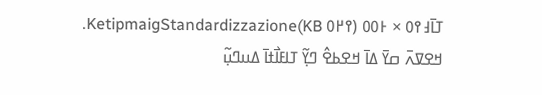ߠߊ߫߃߉߀ × ߅߀߀ (߉߂߀ KB)KetipmaigStandardizzazione.
ߞߐߜߍ߫ ߛߌ߫ ߡߊ߫ ߞߐߕߐ߮ ߣߌ߲߬ ߠߊߓߊ߯ߙߊ߫ ߡߎߣߎ߲߬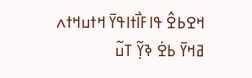ߞߐߕߐ߮ ߟߊߓߊ߯ߙߊߟߌ߫ ߞߙߎߞߙߍ
ߥߞߌ߫ ߕߐ߭ ߢߌ߲߬ ߠߎ߬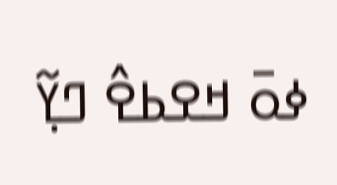ߦߋ߫ ߞߐߕߐ߮ ߣߌ߲߬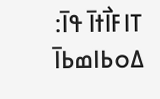ߠߊߓߊ߯ߙߊ߫ ߟߊ߫:
ߡߋߕߊߘߕߊ߫